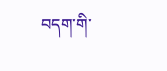བདག་གི་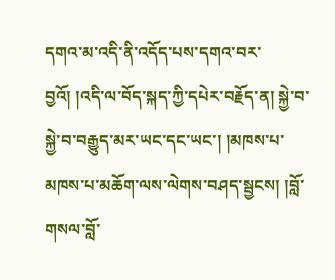དགའ་མ་འདི་ནི་འདོད་པས་དགའ་བར་བྱའོ། །འདི་ལ་བོད་སྐད་ཀྱི་དཔེར་བརྗོད་ན། སྐྱེ་བ་སྐྱེ་བ་བརྒྱུད་མར་ཡང་དང་ཡང་། །མཁས་པ་མཁས་པ་མཆོག་ལས་ལེགས་བཤད་སྦྱངས། །བློ་གསལ་བློ་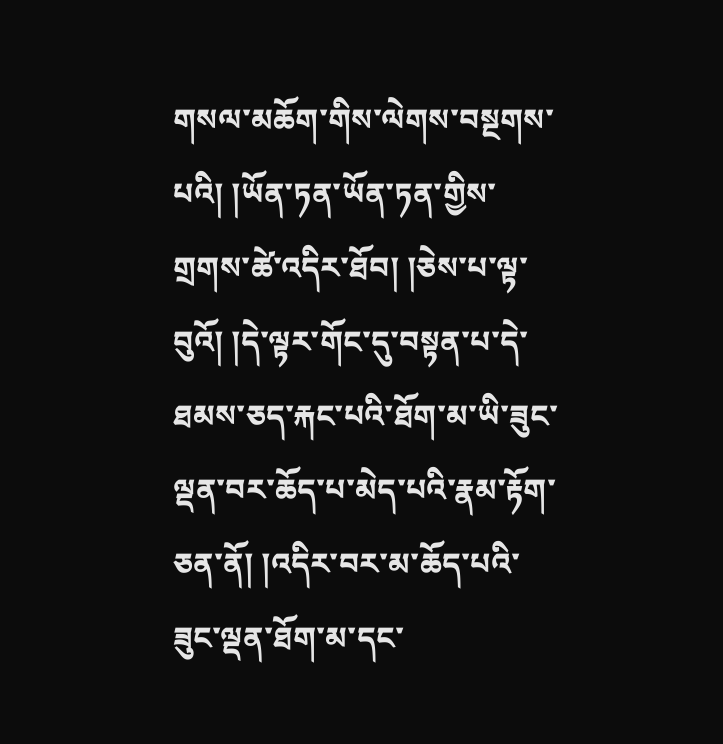གསལ་མཆོག་གིས་ལེགས་བསྔགས་པའི། །ཡོན་ཏན་ཡོན་ཏན་གྱིས་གྲགས་ཚེ་འདིར་ཐོབ། །ཅེས་པ་ལྟ་བུའོ། །དེ་ལྟར་གོང་དུ་བསྟན་པ་དེ་ཐམས་ཅད་རྐང་པའི་ཐོག་མ་ཡི་ཟུང་ལྡན་བར་ཆོད་པ་མེད་པའི་རྣམ་རྟོག་ཅན་ནོ། །འདིར་བར་མ་ཆོད་པའི་ཟུང་ལྡན་ཐོག་མ་དང་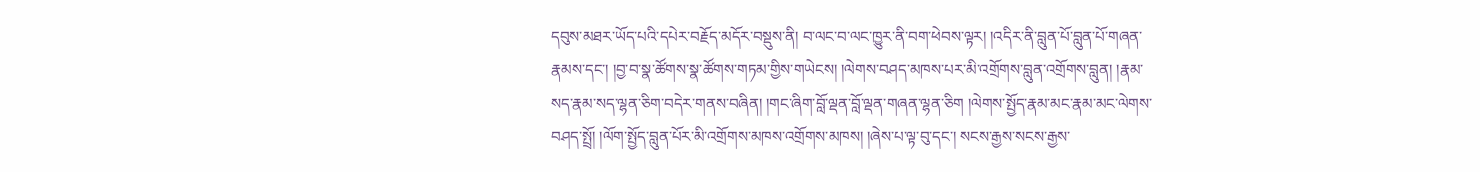དབུས་མཐར་ཡོད་པའི་དཔེར་བརྗོད་མདོར་བསྡུས་ནི། བ་ལང་བ་ལང་ཁྱུར་ནི་བག་ཕེབས་ལྟར། །འདིར་ནི་བླུན་པོ་བླུན་པོ་གཞན་རྣམས་དང་། །བྱ་བ་སྣ་ཚོགས་སྣ་ཚོགས་གཏམ་གྱིས་གཡེངས། །ལེགས་བཤད་མཁས་པར་མི་འགྲོགས་བླུན་འགྲོགས་བླུན། །རྣམ་སད་རྣམ་སད་ལྷན་ཅིག་བདེར་གནས་བཞིན། །གང་ཞིག་བློ་ལྡན་བློ་ལྡན་གཞན་ལྷན་ཅིག །ལེགས་སྤྱོད་རྣམ་མང་རྣམ་མང་ལེགས་བཤད་སྤྲོ། །ལོག་སྤྱོད་བླུན་པོར་མི་འགྲོགས་མཁས་འགྲོགས་མཁས། །ཞེས་པ་ལྟ་བུ་དང་། སངས་རྒྱས་སངས་རྒྱས་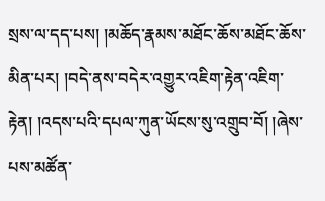སྲས་ལ་དད་པས། །མཆོད་རྣམས་མཐོང་ཆོས་མཐོང་ཆོས་མིན་པར། །བདེ་ནས་བདེར་འགྱུར་འཇིག་རྟེན་འཇིག་རྟེན། །འདས་པའི་དཔལ་ཀུན་ཡོངས་སུ་འགྲུབ་བོ། །ཞེས་པས་མཚོན་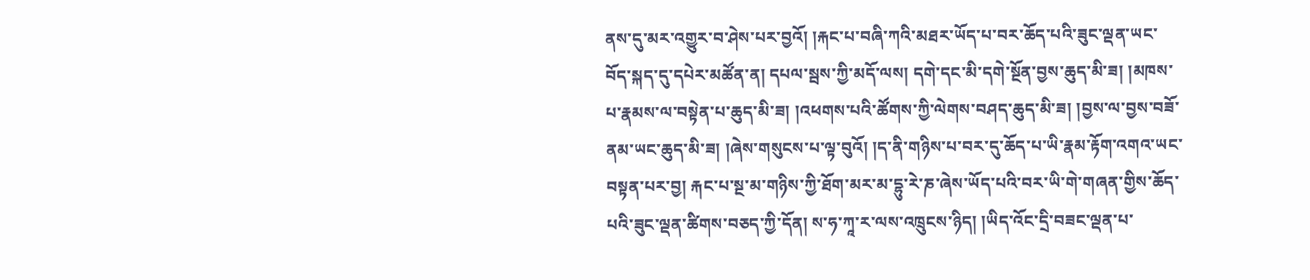ནས་དུ་མར་འགྱུར་བ་ཤེས་པར་བྱའོ། །རྐང་པ་བཞི་ཀའི་མཐར་ཡོད་པ་བར་ཆོད་པའི་ཟུང་ལྡན་ཡང་བོད་སྐད་དུ་དཔེར་མཚོན་ན། དཔལ་སྦས་ཀྱི་མདོ་ལས། དགེ་དང་མི་དགེ་སྔོན་བྱས་ཆུད་མི་ཟ། །མཁས་པ་རྣམས་ལ་བསྟེན་པ་ཆུད་མི་ཟ། །འཕགས་པའི་ཚོགས་ཀྱི་ལེགས་བཤད་ཆུད་མི་ཟ། །བྱས་ལ་བྱས་བཟོ་ནམ་ཡང་ཆུད་མི་ཟ། །ཞེས་གསུངས་པ་ལྟ་བུའོ། །ད་ནི་གཉིས་པ་བར་དུ་ཆོད་པ་ཡི་རྣམ་རྟོག་འགའ་ཡང་བསྟན་པར་བྱ། རྐང་པ་སྔ་མ་གཉིས་ཀྱི་ཐོག་མར་མ་དྷུ་རེ་ཎ་ཞེས་ཡོད་པའི་བར་ཡི་གེ་གཞན་གྱིས་ཆོད་པའི་ཟུང་ལྡན་ཚིགས་བཅད་ཀྱི་དོན། ས་ཧ་ཀཱ་ར་ལས་འཁྲུངས་ཉིད། །ཡིད་འོང་དྲི་བཟང་ལྡན་པ་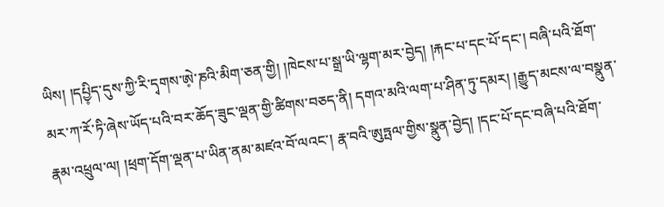ཡིས། །དཔྱི༷ད་དུས་ཀྱི་རི་དྭགས་ཨེ༷་ཎའི་མིག་ཅན་གྱི། །ཁེངས་པ་སྒྲ་ཡི་ལྷག་མར་བྱེད། །རྐང་པ་དང་པོ་དང་། བཞི་པའི་ཐོག་མར་ཀ་རོ་ཏི་ཞེས་ཡོད་པའི་བར་ཆོད་ཟུང་ལྡན་གྱི་ཚིགས་བཅད་ནི། དགའ་མའི་ལག་པ་ཤིན་ཏུ་དམར། །རྒྱུད་མངས་ལ་བསྣུན་རྣམ་འཕྲུལ་ལ། །ཕྲག་དོག་ལྡན་པ་ཡིན་ནམ་མཛའ་བོ་ལའང་། རྣ་བའི་ཨུཏྤལ་གྱིས་སྣུན་བྱེད། །དང་པོ་དང་བཞི་པའི་ཐོག་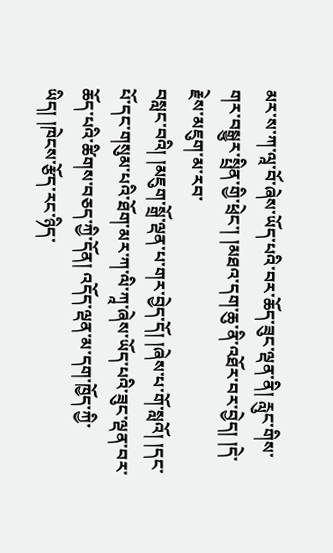མར་ས་ཀ་ལཱ་བོ་ཞེས་ཡོད་པའི་བར་ཆོད་ཟུང་ལྡན་ནི། རླུང་གིས་གར་བསྒྱུར་སྤྲིན་གྱི་ཕྲེང་། །མཐའ་དག་ཆུ་ནི་འཐོར་བར་བྱེད། །དེ་རྗེས་མཇུག་མ་རབ་
བསླང་བའི། །མཇུག་སྒྲོ་ལྡན་པ་གར་བྱེད་དོ། །ཞེས་པ་གོ་སླའོ། །དང་པོ་དང་གསུམ་པའི་ཐོག་མར་ཀ་ལི་ཀཱ་ཞེས་ཡོད་པའི་ཟུང་ལྡན་བར་ཆོད་པའི་ཚིགས་བཅད་ཀྱི་དོན། འདོད་ལྡན་མ་དག་ཁྱོད་ཀྱི་ཡིད། །ཁེངས་རྩོད་རང་ཉིད་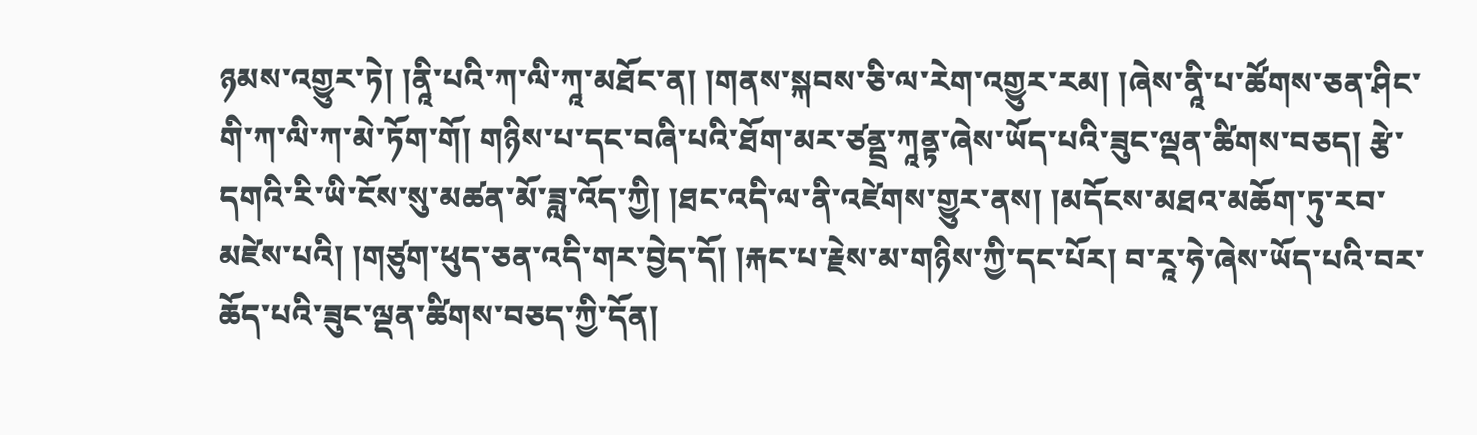ཉམས་འགྱུར་ཏེ། །ནཱི་པའི་ཀ་ལི་ཀཱ་མཐོང་ན། །གནས་སྐབས་ཅི་ལ་རེག་འགྱུར་རམ། །ཞེས་ནཱི་པ་ཚོགས་ཅན་ཤིང་གི་ཀ་ལི་ཀ་མེ་ཏོག་གོ། གཉིས་པ་དང་བཞི་པའི་ཐོག་མར་ཙནྡྲ་ཀཱནྟ་ཞེས་ཡོད་པའི་ཟུང་ལྡན་ཚིགས་བཅད། རྩེ་དགའི་རི་ཡི་ངོས་སུ་མཚན་མོ་ཟླ་འོད་ཀྱི། །ཐང་འདི་ལ་ནི་འཛེགས་གྱུར་ནས། །མདོངས་མཐའ་མཆོག་ཏུ་རབ་མཛེས་པའི། །གཙུག་ཕུད་ཅན་འདི་གར་བྱེད་དོ། །རྐང་པ་རྗེས་མ་གཉིས་ཀྱི་དང་པོར། བ་རཱ་ཧེ་ཞེས་ཡོད་པའི་བར་ཆོད་པའི་ཟུང་ལྡན་ཚིགས་བཅད་ཀྱི་དོན།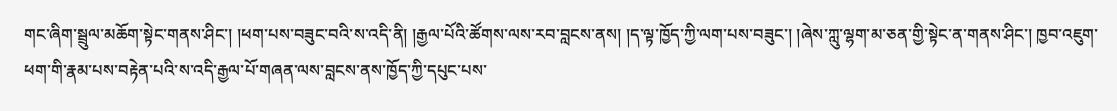གང་ཞིག་སྦྲུལ་མཆོག་སྟེང་གནས་ཤིང་། །ཕག་པས་བཟུང་བའི་ས་འདི་ནི། །རྒྱལ་པོའི་ཚོགས་ལས་རབ་བླངས་ནས། །ད་ལྟ་ཁྱོད་ཀྱི་ལག་པས་བཟུང་། །ཞེས་ཀླུ་ལྷག་མ་ཅན་གྱི་སྟེང་ན་གནས་ཤིང་། ཁྱབ་འཇུག་ཕག་གི་རྣམ་པས་བརྟེན་པའི་ས་འདི་རྒྱལ་པོ་གཞན་ལས་བླངས་ནས་ཁྱོད་ཀྱི་དཔུང་པས་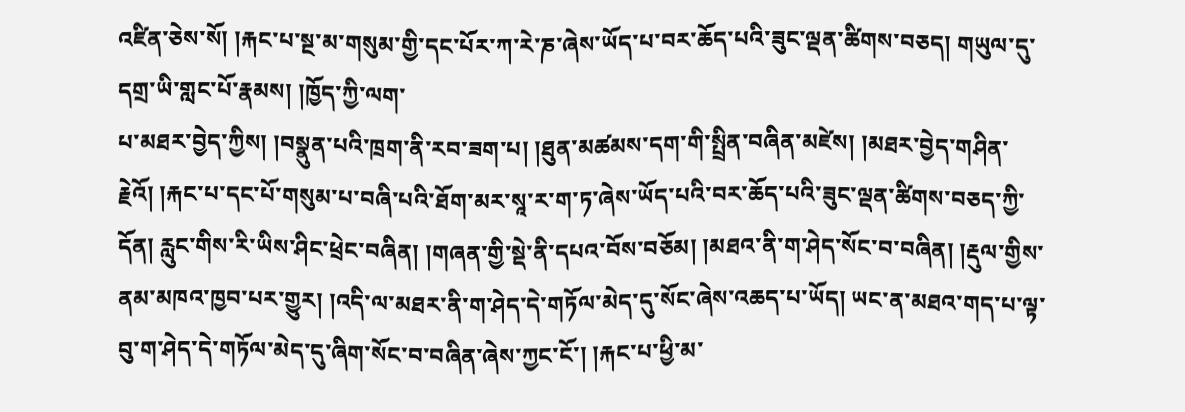འཛིན་ཅེས་སོ། །རྐང་པ་སྔ་མ་གསུམ་གྱི་དང་པོར་ཀ་རེ་ཎ་ཞེས་ཡོད་པ་བར་ཆོད་པའི་ཟུང་ལྡན་ཚིགས་བཅད། གཡུལ་དུ་དགྲ་ཡི་གླང་པོ་རྣམས། །ཁྱོད་ཀྱི་ལག་
པ་མཐར་བྱེད་ཀྱིས། །བསྣུན་པའི་ཁྲག་ནི་རབ་ཟག་པ། །ཐུན་མཚམས་དག་གི་སྤྲིན་བཞིན་མཛེས། །མཐར་བྱེད་གཤིན་རྗེའོ། །རྐང་པ་དང་པོ་གསུམ་པ་བཞི་པའི་ཐོག་མར་སཱ་ར་ག་ཏ་ཞེས་ཡོད་པའི་བར་ཆོད་པའི་ཟུང་ལྡན་ཚིགས་བཅད་ཀྱི་དོན། རླུང་གིས་རི་ཡིས་ཤིང་ཕྲེང་བཞིན། །གཞན་གྱི་སྡེ་ནི་དཔའ་བོས་བཅོམ། །མཐའ་ནི་ག་ཤེད་སོང་བ་བཞིན། །རྡུལ་གྱིས་ནམ་མཁའ་ཁྱབ་པར་གྱུར། །འདི་ལ་མཐར་ནི་ག་ཤེད་དེ་གཏོལ་མེད་དུ་སོང་ཞེས་འཆད་པ་ཡོད། ཡང་ན་མཐའ་གད་པ་ལྟ་བུ་ག་ཤེད་དེ་གཏོལ་མེད་དུ་ཞིག་སོང་བ་བཞིན་ཞེས་ཀྱང་ངོ་། །རྐང་པ་ཕྱི་མ་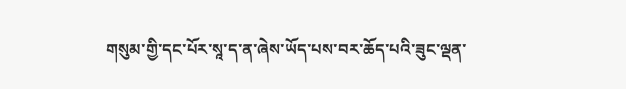གསུམ་གྱི་དང་པོར་སཱ་ད་ན་ཞེས་ཡོད་པས་བར་ཆོད་པའི་ཟུང་ལྡན་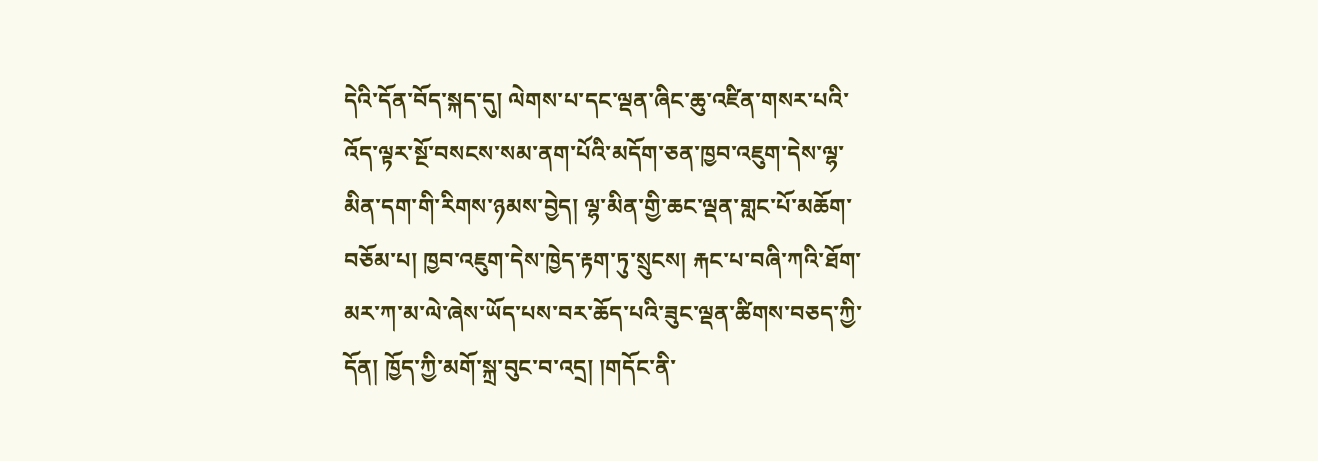དེའི་དོན་བོད་སྐད་དུ། ལེགས་པ་དང་ལྡན་ཞིང་ཆུ་འཛིན་གསར་པའི་འོད་ལྟར་སྔོ་བསངས་སམ་ནག་པོའི་མདོག་ཅན་ཁྱབ་འཇུག་དེས་ལྷ་མིན་དག་གི་རིགས་ཉམས་བྱེད། ལྷ་མིན་གྱི་ཆང་ལྡན་གླང་པོ་མཆོག་བཅོམ་པ། ཁྱབ་འཇུག་དེས་ཁྱེད་རྟག་ཏུ་སྲུངས། རྐང་པ་བཞི་ཀའི་ཐོག་མར་ཀ་མ་ལེ་ཞེས་ཡོད་པས་བར་ཆོད་པའི་ཟུང་ལྡན་ཚིགས་བཅད་ཀྱི་དོན། ཁྱོད་ཀྱི་མགོ་སྐྲ་བུང་བ་འདྲ། །གདོང་ནི་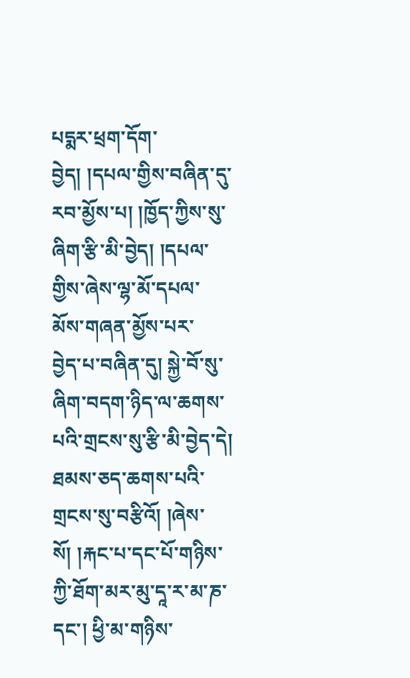པདྨར་ཕྲག་དོག་བྱེད། །དཔལ་གྱིས་བཞིན་དུ་རབ་མྱོས་པ། །ཁྱོད་ཀྱིས་སུ་ཞིག་རྩི་མི་བྱེད། །དཔལ་གྱིས་ཞེས་ལྷ་མོ་དཔལ་མོས་གཞན་མྱོས་པར་
བྱེད་པ་བཞིན་དུ། སྐྱེ་བོ་སུ་ཞིག་བདག་ཉིད་ལ་ཆགས་པའི་གྲངས་སུ་རྩི་མི་བྱེད་དེ། ཐམས་ཅད་ཆགས་པའི་གྲངས་སུ་བརྩིའོ། །ཞེས་སོ། །རྐང་པ་དང་པོ་གཉིས་ཀྱི་ཐོག་མར་མུ་དཱ་ར་མ་ཎ་དང་། ཕྱི་མ་གཉིས་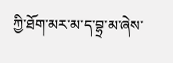ཀྱི་ཐོག་མར་མ་ད་བྷྲ་མ་ཞེས་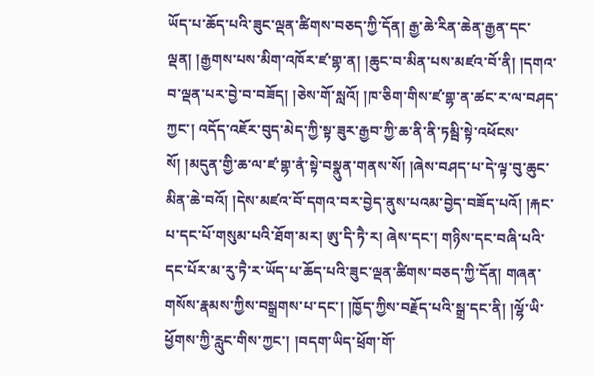ཡོད་པ་ཆོད་པའི་ཟུང་ལྡན་ཚིགས་བཅད་ཀྱི་དོན། རྒྱ་ཆེ་རིན་ཆེན་རྒྱན་དང་ལྡན། །རྒྱགས་པས་མིག་འཁོར་ཛ་གྷ་ན། །ཆུང་བ་མིན་པས་མཛའ་བོ་ནི། །དགའ་བ་ལྡན་པར་བྱེ་བ་བཟོད། །ཅེས་གོ་སླའོ། །ཁ་ཅིག་གིས་ཛ་གྷ་ན་ཚང་ར་ལ་བཤད་ཀྱང་། འདོད་འཇོར་བུད་མེད་ཀྱི་སྟ་ཟུར་རྒྱབ་ཀྱི་ཆ་ནི་ནི་ཏམྦི་སྟེ་འཕོངས་སོ། །མདུན་གྱི་ཆ་ལ་ཛ་གྷ་ནཾ་སྟེ་བསྣུན་གནས་སོ། །ཞེས་བཤད་པ་དེ་ལྟ་བུ་ཆུང་མིན་ཆེ་བའོ། །དེས་མཛའ་བོ་དགའ་བར་བྱེད་ནུས་པའམ་བྱེད་བཟོད་པའོ། །རྐང་པ་དང་པོ་གསུམ་པའི་ཐོག་མར། ཨུ་དི་ཏཻ་ར། ཞེས་དང་། གཉིས་དང་བཞི་པའི་དང་པོར་མ་རུ་ཏཻ་ར་ཡོད་པ་ཆོད་པའི་ཟུང་ལྡན་ཚིགས་བཅད་ཀྱི་དོན། གཞན་གསོས་རྣམས་ཀྱིས་བསྒྲགས་པ་དང་། །ཁྱོད་ཀྱིས་བརྗོད་པའི་སྒྲ་དང་ནི། །ལྷོ་ཡི་ཕྱོགས་ཀྱི་རླུང་གིས་ཀྱང་། །བདག་ཡིད་ཕྲོག་གོ་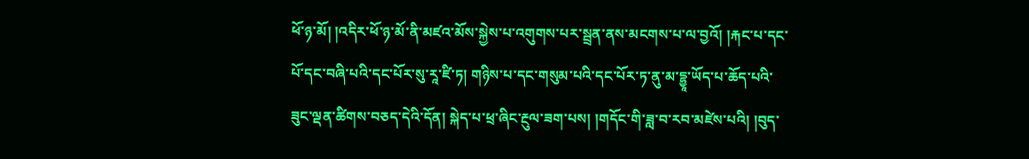ཕོ་ཉ་མོ། །འདིར་ཕོ་ཉ་མོ་ནི་མཛའ་མོས་སྐྱེས་པ་འགུགས་པར་སྦྲན་ནས་མངགས་པ་ལ་བྱའོ། །རྐང་པ་དང་པོ་དང་བཞི་པའི་དང་པོར་སུ་རཱ་ཛི་ཏ། གཉིས་པ་དང་གསུམ་པའི་དང་པོར་ཏ་ནུ་མ་དྷྱཱ་ཡོད་པ་ཆོད་པའི་
ཟུང་ལྡན་ཚིགས་བཅད་དེའི་དོན། སྐེད་པ་ཕྲ་ཞིང་རྔུལ་ཟག་པས། །གདོང་གི་ཟླ་བ་རབ་མཛེས་པའི། །བུད་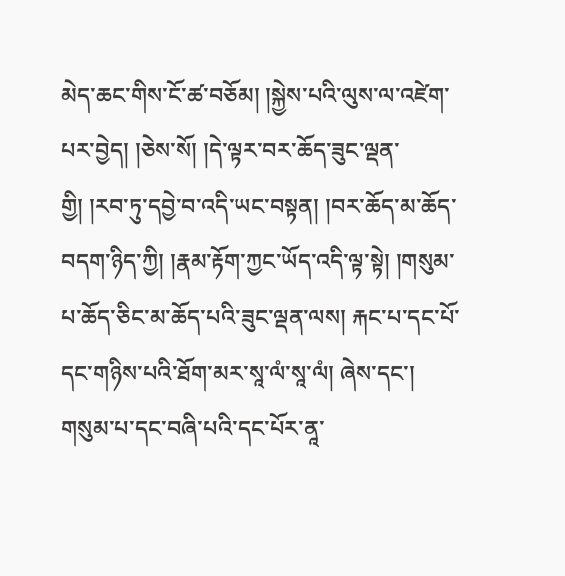མེད་ཆང་གིས་ངོ་ཚ་བཅོམ། །སྐྱེས་པའི་ལུས་ལ་འཛེག་པར་བྱེད། །ཅེས་སོ། །དེ་ལྟར་བར་ཆོད་ཟུང་ལྡན་གྱི། །རབ་ཏུ་དབྱེ་བ་འདི་ཡང་བསྟན། །བར་ཆོད་མ་ཆོད་བདག་ཉིད་ཀྱི། །རྣམ་རྟོག་ཀྱང་ཡོད་འདི་ལྟ་སྟེ། །གསུམ་པ་ཆོད་ཅིང་མ་ཆོད་པའི་ཟུང་ལྡན་ལས། རྐང་པ་དང་པོ་དང་གཉིས་པའི་ཐོག་མར་སཱ་ལཾ་སཱ་ལཾ། ཞེས་དང་། གསུམ་པ་དང་བཞི་པའི་དང་པོར་ནཱ་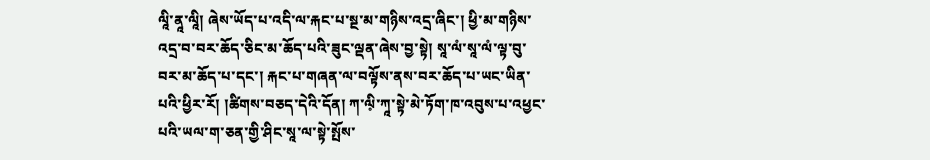ལཱི་ནཱ་ལཱི། ཞེས་ཡོད་པ་འདི་ལ་རྐང་པ་སྔ་མ་གཉིས་འདྲ་ཞིང་། ཕྱི་མ་གཉིས་འདྲ་བ་བར་ཆོད་ཅིང་མ་ཆོད་པའི་ཟུང་ལྡན་ཞེས་བྱ་སྟེ། སཱ་ལཾ་སཱ་ལཾ་ལྟ་བུ་བར་མ་ཆོད་པ་དང་། རྐང་པ་གཞན་ལ་བལྟོས་ནས་བར་ཆོད་པ་ཡང་ཡིན་པའི་ཕྱིར་རོ། །ཚིགས་བཅད་དེའི་དོན། ཀ་ལི༷་ཀཱ་སྟེ་མེ་ཏོག་ཁ་འབུས་པ་འཕྱང་པའི་ཡལ་ག་ཅན་གྱི་ཤིང་སཱ་ལ་སྟེ་སྤོས་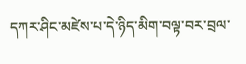དཀར་ཤིང་མཛེས་པ་དེ་ཉིད་མིག་བལྟ་བར་བྲལ་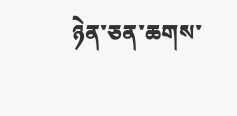ཉེན་ཅན་ཆགས་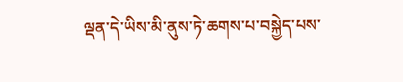ལྡན་དེ་ཡིས་མི་ནུས་ཏེ་ཆགས་པ་བསྐྱེད་པས་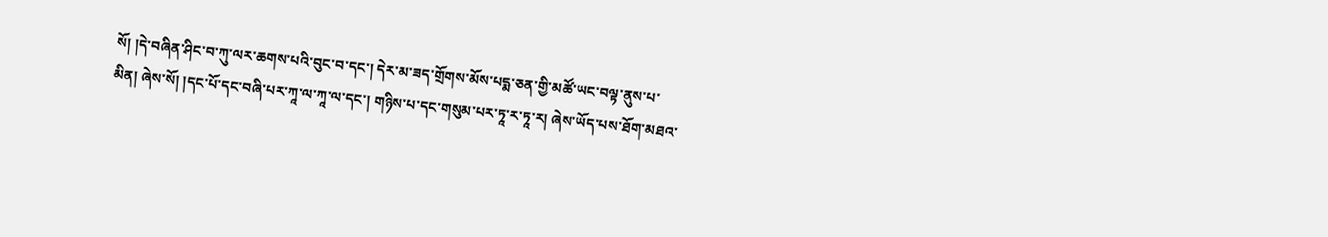སོ། །དེ་བཞིན་ཤིང་བ་ཀུ་ལར་ཆགས་པའི་བུང་བ་དང་། དེར་མ་ཟད་གྲོགས་མོས་པདྨ་ཅན་གྱི་མཚོ་ཡང་བལྟ་ནུས་པ་མིན། ཞེས་སོ། །དང་པོ་དང་བཞི་པར་ཀཱ་ལ་ཀཱ་ལ་དང་། གཉིས་པ་དང་གསུམ་པར་ཏཱ་ར་ཏཱ་ར། ཞེས་ཡོད་པས་ཐོག་མཐའ་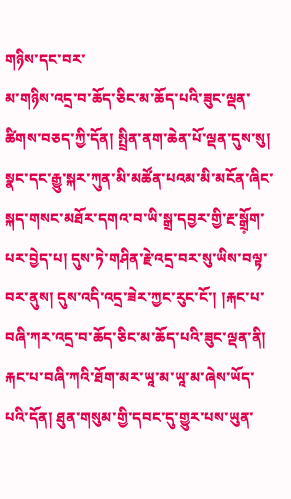གཉིས་དང་བར་
མ་གཉིས་འདྲ་བ་ཆོད་ཅིང་མ་ཆོད་པའི་ཟུང་ལྡན་ཚིགས་བཅད་ཀྱི་དོན། སྤྲིན་ནག་ཆེན་པོ་ལྡན་དུས་སུ། སྣང་དང་རྒྱུ་སྐར་ཀུན་མི་མཚོན་པའམ་མི་མངོན་ཞིང་སྐད་གསང་མཐོར་དགའ་བ་ཡི་སྒྲ་དབྱར་གྱི་རྔ་སྒྲོ༷ག་པར་བྱེད་པ། དུས་ཏེ་གཤིན་རྗེ་འདྲ་བར་སུ་ཡིས་བལྟ་བར་ནུས། དུས་འདི་འདྲ་ཟེར་ཀྱང་རུང་ངོ་། །རྐང་པ་བཞི་ཀར་འདྲ་བ་ཆོད་ཅིང་མ་ཆོད་པའི་ཟུང་ལྡན་ནི། རྐང་པ་བཞི་ཀའི་ཐོག་མར་ཡཱ་མ་ཡཱ་མ་ཞེས་ཡོད་པའི་དོན། ཐུན་གསུམ་གྱི་དབང་དུ་གྱུར་པས་ཡུན་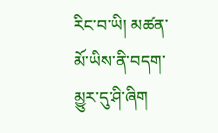རིང་བ་ཡི། མཚན་མོ་ཡིས་ནི་བདག་མྱུར་དུ་ཤི་ཞིག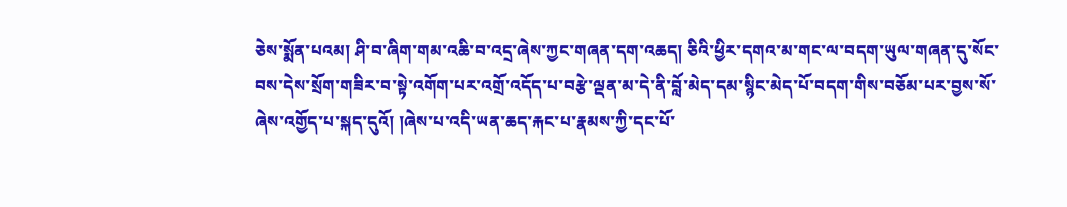ཅེས་སྨོན་པའམ། ཤི་བ་ཞིག་གམ་འཆི་བ་འདྲ་ཞེས་ཀྱང་གཞན་དག་འཆད། ཅིའི་ཕྱིར་དགའ་མ་གང་ལ་བདག་ཡུལ་གཞན་དུ་སོང་བས་དེས་སྲོག་གཟིར་བ་སྟེ་འགོག་པར་འགྲོ་འདོད་པ་བརྩེ་ལྡན་མ་དེ་ནི་བློ་མེད་དམ་སྙིང་མེད་པོ་བདག་གིས་བཅོམ་པར་བྱས་སོ་ཞེས་འགྱོད་པ་སྐད་དུའོ། །ཞེས་པ་འདི་ཡན་ཆད་རྐང་པ་རྣམས་ཀྱི་དང་པོ་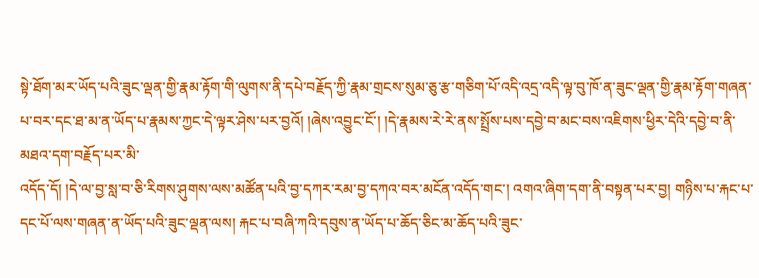སྟེ་ཐོག་མར་ཡོད་པའི་ཟུང་ལྡན་གྱི་རྣམ་རྟོག་གི་ལུགས་ནི་དཔེ་བརྗོད་ཀྱི་རྣམ་གྲངས་སུམ་ཅུ་རྩ་གཅིག་པོ་འདི་འདྲ་འདི་ལྟ་བུ་ཁོ་ན་ཟུང་ལྡན་གྱི་རྣམ་རྟོག་གཞན་པ་བར་དང་ཐ་མ་ན་ཡོད་པ་རྣམས་ཀྱང་དེ་ལྟར་ཤེས་པར་བྱའོ། །ཞེས་འབྱུང་ངོ་། །དེ་རྣམས་རེ་རེ་ནས་སྤྲོས་པས་དབྱེ་བ་མང་བས་འཇིགས་ཕྱིར་དེའི་དབྱེ་བ་ནི་མཐའ་དག་བརྗོད་པར་མི་
འདོད་དོ། །དེ་ལ་བྱ་སླ་བ་ཅི་རིགས་ཤུགས་ལས་མཚོན་པའི་བྱ་དཀར་རམ་བྱ་དཀའ་བར་མངོན་འདོད་གང་། འགའ་ཞིག་དག་ནི་བསྟན་པར་བྱ། གཉིས་པ་རྐང་པ་དང་པོ་ལས་གཞན་ན་ཡོད་པའི་ཟུང་ལྡན་ལས། རྐང་པ་བཞི་ཀའི་དབུས་ན་ཡོད་པ་ཆོད་ཅིང་མ་ཆོད་པའི་ཟུང་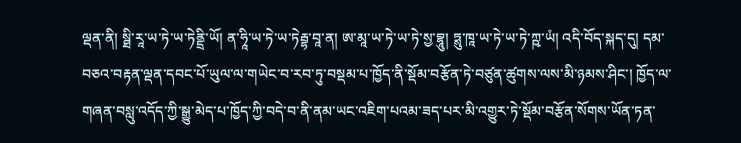ལྡན་ནི། སྠི་རཱ་ཡ་ཏེ་ཡ་ཏེནྡྲི་ཡོ། ན་ཧཱི་ཡ་ཏེ་ཡ་ཏེརྦྷ་བཱ་ན། ཨ་མཱ་ཡ་ཏེ་ཡ་ཏེ་སྱ་བྷཱུ། ཏྶུ་ཁཱ་ཡ་ཏེ་ཡ་ཏེ་ཀྵ་ཡཾ། འདི་བོད་སྐད་དུ། དམ་བཅའ་བརྟན་ལྡན་དབང་པོ་ཡུལ་ལ་གཡེང་བ་རབ་ཏུ་བསྡམ་པ་ཁྱོད་ནི་སྡོམ་བརྩོན་ཏེ་བཙུན་ཚུགས་ལས་མི་ཉམས་ཤིང་། ཁྱོད་ལ་གཞན་བསླུ་འདོད་ཀྱི་སྒྱུ་མེད་པ་ཁྱོད་ཀྱི་བདེ་བ་ནི་ནམ་ཡང་འཇིག་པའམ་ཟད་པར་མི་འགྱུར་ཏེ་སྡོམ་བརྩོན་སོགས་ཡོན་ཏན་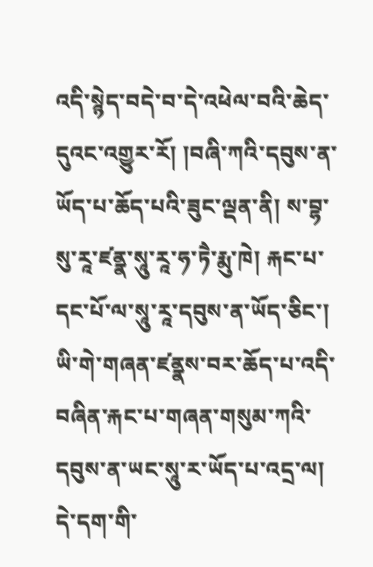འདི་སྙེད་བདེ་བ་དེ་འཕེལ་བའི་ཆེད་དུའང་འགྱུར་རོ། །བཞི་ཀའི་དབུས་ན་ཡོད་པ་ཆོད་པའི་ཟུང་ལྡན་ནི། ས་བྷ་སུ་རཱ་ཛནྣ་སཱུ་རཱ་ཧ་ཏཻ་རྨུ་ཁེ། རྐང་པ་དང་པོ་ལ་སཱུ་རཱ་དབུས་ན་ཡོད་ཅིང་། ཡི་གེ་གཞན་ཛནྣས་བར་ཆོད་པ་འདི་བཞིན་རྐང་པ་གཞན་གསུམ་ཀའི་དབུས་ན་ཡང་སཱུ་ར་ཡོད་པ་འདྲ་ལ། དེ་དག་གི་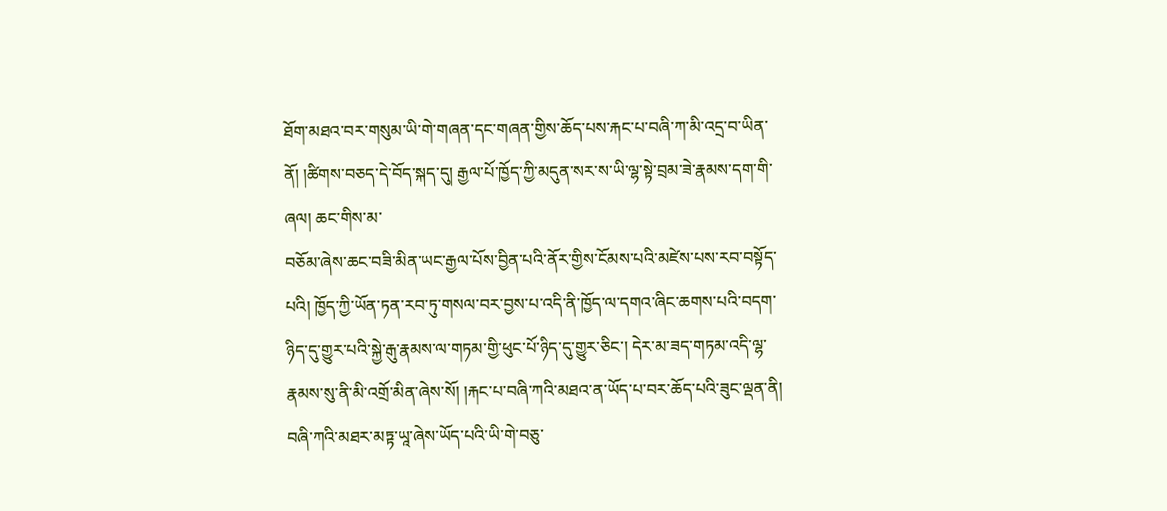ཐོག་མཐའ་བར་གསུམ་ཡི་གེ་གཞན་དང་གཞན་གྱིས་ཆོད་པས་རྐང་པ་བཞི་ཀ་མི་འདྲ་བ་ཡིན་ནོ། །ཚིགས་བཅད་དེ་བོད་སྐད་དུ། རྒྱལ་པོ་ཁྱོད་ཀྱི་མདུན་སར་ས་ཡི་ལྷ་སྟེ་བྲམ་ཟེ་རྣམས་དག་གི་ཞལ། ཆང་གིས་མ་
བཅོམ་ཞེས་ཆང་བཟི་མིན་ཡང་རྒྱལ་པོས་བྱིན་པའི་ནོར་གྱིས་ངོམས་པའི་མཛེས་པས་རབ་བསྟོད་པའི། ཁྱོད་ཀྱི་ཡོན་ཏན་རབ་ཏུ་གསལ་བར་བྱས་པ་འདི་ནི་ཁྱོད་ལ་དགའ་ཞིང་ཆགས་པའི་བདག་ཉིད་དུ་གྱུར་པའི་སྐྱེ་རྒུ་རྣམས་ལ་གཏམ་གྱི་ཕུང་པོ་ཉིད་དུ་གྱུར་ཅིང་། དེར་མ་ཟད་གཏམ་འདི་ལྷ་རྣམས་སུ་ནི་མི་འགྲོ་མིན་ཞེས་སོ། །རྐང་པ་བཞི་ཀའི་མཐའ་ན་ཡོད་པ་བར་ཆོད་པའི་ཟུང་ལྡན་ནི། བཞི་ཀའི་མཐར་མཏྟ་ཡཱ་ཞེས་ཡོད་པའི་ཡི་གེ་བཅུ་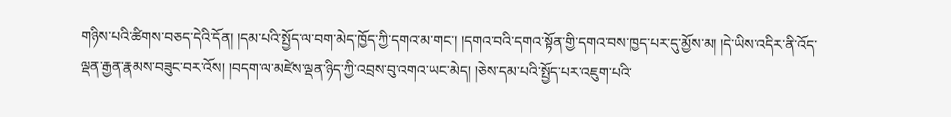གཉིས་པའི་ཚིགས་བཅད་དེའི་དོན། །དམ་པའི་སྤྱོད་ལ་བག་མེད་ཁྱོད་ཀྱི་དགའ་མ་གང་། །དགའ་བའི་དགའ་སྟོན་གྱི་དགའ་བས་ཁྱད་པར་དུ་མྱོས་མ། །དེ་ཡིས་འདིར་ནི་འོད་ལྡན་རྒྱན་རྣམས་བཟུང་བར་འོས། །བདག་ལ་མཛེས་ལྡན་ཉིད་ཀྱི་འབྲས་བུ་འགའ་ཡང་མེད། །ཅེས་དམ་པའི་སྤྱོད་པར་འཇུག་པའི་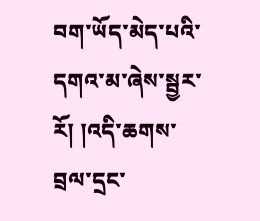བག་ཡོད་མེད་པའི་དགའ་མ་ཞེས་སྦྱར་རོ། །འདི་ཆགས་བྲལ་དྲང་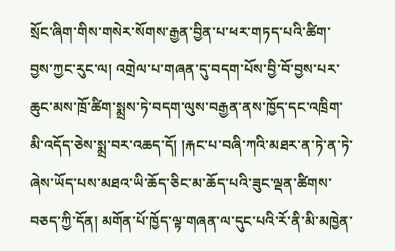སྲོང་ཞིག་གིས་གསེར་སོགས་རྒྱན་བྱིན་པ་ཕར་གཏད་པའི་ཚིག་བྱས་ཀྱང་རུང་ལ། འགྲེལ་པ་གཞན་དུ་བདག་པོས་བྱི་བོ་བྱས་པར་ཆུང་མས་ཁྲོ་ཚིག་སྨྲས་ཏེ་བདག་ལུས་བརྒྱན་ནས་ཁྱོད་དང་འཁྲིག་མི་འདོད་ཅེས་སྨྲ་བར་འཆད་དོ། །རྐང་པ་བཞི་ཀའི་མཐར་ན་ཏེ་ན་ཏེ་ཞེས་ཡོད་པས་མཐའ་ཡི་ཆོད་ཅིང་མ་ཆོད་པའི་ཟུང་ལྡན་ཚིགས་བཅད་ཀྱི་དོན། མགོན་པོ་ཁྱོད་ལྟ་གཞན་ལ་དུང་པའི་རོ་ནི་མི་མཁྱེན་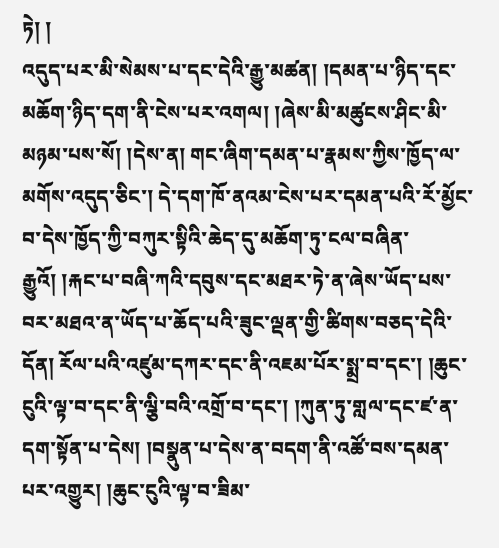ཏེ། །
འདུད་པར་མི་སེམས་པ་དང་དེའི་རྒྱུ་མཚན། །དམན་པ་ཉིད་དང་མཆོག་ཉིད་དག་ནི་ངེས་པར་འགལ། །ཞེས་མི་མཚུངས་ཤིང་མི་མཉམ་པས་སོ། །དེས་ན། གང་ཞིག་དམན་པ་རྣམས་ཀྱིས་ཁྱོད་ལ་མགོས་འདུད་ཅིང་། དེ་དག་ཁོ་ནའམ་ངེས་པར་དམན་པའི་རོ་མྱོང་བ་དེས་ཁྱོད་ཀྱི་བཀུར་སྟིའི་ཆེད་དུ་མཆོག་ཏུ་ངལ་བཞིན་རྒྱུའོ། །རྐང་པ་བཞི་ཀའི་དབུས་དང་མཐར་ཏེ་ན་ཞེས་ཡོད་པས་བར་མཐའ་ན་ཡོད་པ་ཆོད་པའི་ཟུང་ལྡན་གྱི་ཚིགས་བཅད་དེའི་དོན། རོལ་པའི་འཛུམ་དཀར་དང་ནི་འཇམ་པོར་སྨྲ་བ་དང་། །ཆུང་ངུའི་ལྟ་བ་དང་ནི་ལྕི་བའི་འགྲོ་བ་དང་། །ཀུན་ཏུ་གླལ་དང་ཛ་ན་དག་སྟོན་པ་དེས། །བསྣུན་པ་དེས་ན་བདག་ནི་འཚོ་བས་དམན་པར་འགྱུར། །ཆུང་ངུའི་ལྟ་བ་ཟིམ་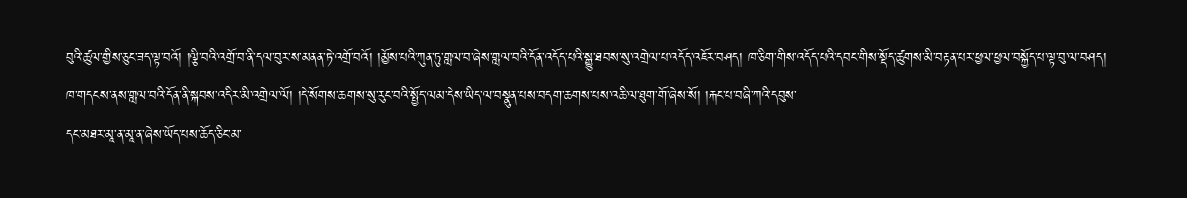བུའི་ཚུལ་གྱིས་ཅུང་ཟད་ལྟ་བའོ། །ལྕི་བའི་འགྲོ་བ་ནི་དལ་བུར་ས་མནན་ཏེ་འགྲོ་བའོ། །མྱོས་པའི་ཀུན་ཏུ་གླལ་བ་ཞེས་གླལ་བའི་དོན་འདོད་པའི་སྒྱུ་ཐབས་སུ་འགྲེལ་པ་འདོད་འཇོར་བཤད། ཁ་ཅིག་གིས་འདོད་པའི་དབང་གིས་སྡོད་ཚུགས་མི་བརྟན་པར་ཕྱལ་ཕྱལ་བསྐྱོད་པ་ལྟ་བུ་ལ་བཤད། ཁ་གདངས་ནས་གླལ་བའི་དོན་ནི་སྐབས་འདིར་མི་འགྲེལ་ལོ། །དེ་སོགས་ཆགས་སུ་རུང་བའི་སྤྱོད་ལམ་དེས་ཡིད་ལ་བསྣུན་པས་བདག་ཆགས་པས་འཆི་ལ་ཐུག་གོ་ཞེས་སོ། །རྐང་པ་བཞི་ཀའི་དབུས་
དང་མཐར་མཱ་ན་མཱ་ན་ཞེས་ཡོད་པས་ཆོད་ཅིང་མ་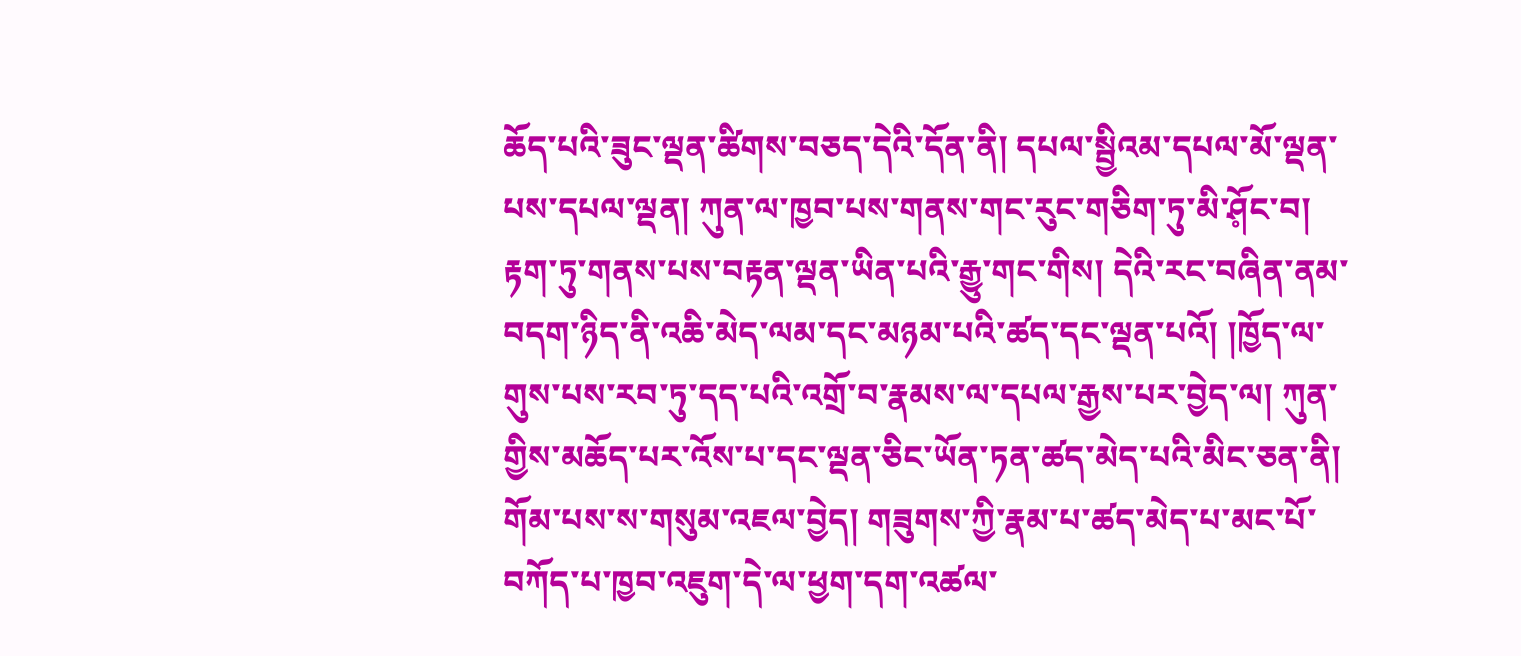ཆོད་པའི་ཟུང་ལྡན་ཚིགས་བཅད་དེའི་དོན་ནི། དཔལ་སྦྱིའམ་དཔལ་མོ་ལྡན་པས་དཔལ་ལྡན། ཀུན་ལ་ཁྱབ་པས་གནས་གང་རུང་གཅིག་ཏུ་མི་ཤོ༷ང་བ། རྟག་ཏུ་གནས་པས་བརྟན་ལྡན་ཡིན་པའི་རྒྱུ་གང་གིས། དེའི་རང་བཞིན་ནམ་བདག་ཉིད་ནི་འཆི་མེད་ལམ་དང་མཉམ་པའི་ཚད་དང་ལྡན་པའོ། །ཁྱོད་ལ་གུས་པས་རབ་ཏུ་དད་པའི་འགྲོ་བ་རྣམས་ལ་དཔལ་རྒྱས་པར་བྱེད་ལ། ཀུན་གྱིས་མཆོད་པར་འོས་པ་དང་ལྡན་ཅིང་ཡོན་ཏན་ཚད་མེད་པའི་མིང་ཅན་ནི། གོམ་པས་ས་གསུམ་འཇལ་བྱེད། གཟུགས་ཀྱི་རྣམ་པ་ཚད་མེད་པ་མང་པོ་བཀོད་པ་ཁྱབ་འཇུག་དེ་ལ་ཕྱག་དག་འཚལ་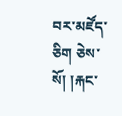བར་མཛོད་ཅིག ཅེས་སོ། །རྐང་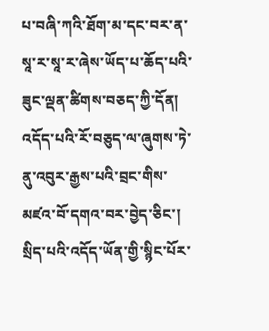པ་བཞི་ཀའི་ཐོག་མ་དང་བར་ན་སཱ་ར་སཱ་ར་ཞེས་ཡོད་པ་ཆོད་པའི་ཟུང་ལྡན་ཚིགས་བཅད་ཀྱི་དོན། འདོད་པའི་རོ་བཅུད་ལ་ཞུགས་ཏེ་ནུ་འབུར་རྒྱས་པའི་བྲང་གིས་མཛའ་བོ་དགའ་བར་བྱེད་ཅིང་། སྲིད་པའི་འདོད་ཡོན་གྱི་སྙིང་པོར་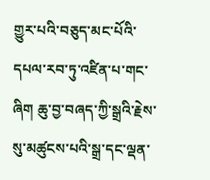གྱུར་པའི་བཅུད་མང་པོའི་དཔལ་རབ་ཏུ་འཛིན་པ་གང་ཞིག ཆུ་བྱ་བཞད་ཀྱི་སྒྲའི་རྗེས་སུ་མཚུངས་པའི་སྒྲ་དང་ལྡན་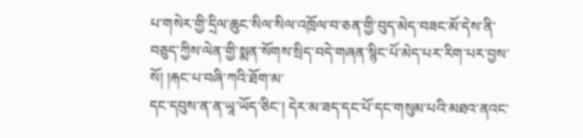པ་གསེར་གྱི་དྲིལ་ཆུང་སིལ་སིལ་འཁྲོལ་བ་ཅན་གྱི་བུད་མེད་བཟང་མོ་དེས་ནི་བཅུད་ཀྱིས་ལེན་གྱི་སྨན་སོགས་སྲིད་བདེ་གཞན་སྙིང་པོ་མེད་པར་རིག་པར་བྱས་སོ། །རྐང་པ་བཞི་ཀའི་ཐོག་མ་
དང་དབུས་ན་ན་ཡཱ་ཡོད་ཅིང་། དེར་མ་ཟད་དང་པོ་དང་གསུམ་པའི་མཐའ་ནའང་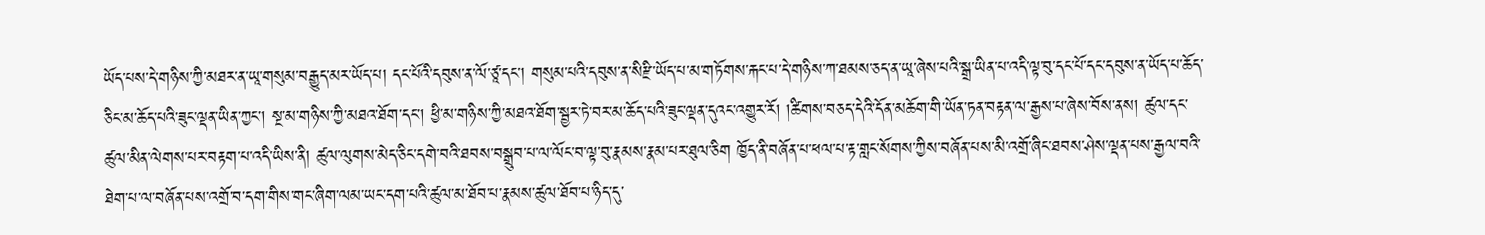ཡོད་པས་དེ་གཉིས་ཀྱི་མཐར་ན་ཡཱ་གསུམ་བརྒྱུད་མར་ཡོད་པ། དང་པོའི་དབུས་ན་ལོ་ཙཱ་དང་། གསུམ་པའི་དབུས་ན་སིརྫི་ཡོད་པ་མ་གཏོགས་རྐང་པ་དེ་གཉིས་ཀ་ཐམས་ཅད་ན་ཡཱ་ཞེས་པའི་སྒྲ་ཡིན་པ་འདི་ལྟ་བུ་དང་པོ་དང་དབུས་ན་ཡོད་པ་ཆོད་ཅིང་མ་ཆོད་པའི་ཟུང་ལྡན་ཡིན་ཀྱང་། སྔ་མ་གཉིས་ཀྱི་མཐའ་ཐོག་དང་། ཕྱི་མ་གཉིས་ཀྱི་མཐའ་ཐོག་སྦྱར་ཏེ་བར་མ་ཆོད་པའི་ཟུང་ལྡན་དུའང་འགྱུར་རོ། །ཚིགས་བཅད་དེའི་དོན་མཆོག་གི་ཡོན་ཏན་བརྟན་ལ་རྒྱས་པ་ཞེས་བོས་ནས། ཚུལ་དང་ཚུལ་མིན་ལེགས་པར་བརྟག་པ་འདི་ཡིས་ནི། ཚུལ་ལུགས་མེད་ཅིང་དགེ་བའི་ཐབས་བསྒྲུབ་པ་ལ་ལོང་བ་ལྟ་བུ་རྣམས་རྣམ་པར་ཐུལ་ཅིག ཁྱོད་ནི་བཞོན་པ་ཕལ་པ་རྟ་གླང་སོགས་ཀྱིས་བཞོན་པས་མི་འགྲོ་ཞིང་ཐབས་ཤེས་ལྡན་པས་རྒྱལ་བའི་ཐེག་པ་ལ་བཞོན་པས་འགྲོ་བ་དག་གིས་གང་ཞིག་ལམ་ཡང་དག་པའི་ཚུལ་མ་ཐོབ་པ་རྣམས་ཚུལ་ཐོབ་པ་ཉིད་དུ་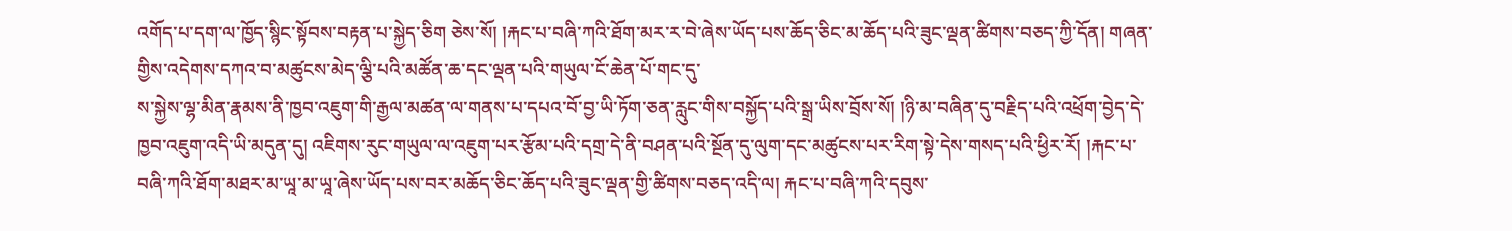འགོད་པ་དག་ལ་ཁྱོད་སྙིང་སྟོབས་བརྟན་པ་སྐྱེད་ཅིག ཅེས་སོ། །རྐང་པ་བཞི་ཀའི་ཐོག་མར་ར་བེ་ཞེས་ཡོད་པས་ཆོད་ཅིང་མ་ཆོད་པའི་ཟུང་ལྡན་ཚིགས་བཅད་ཀྱི་དོན། གཞན་གྱིས་འདེགས་དཀའ་བ་མཚུངས་མེད་ལྕི་པའི་མཚོན་ཆ་དང་ལྡན་པའི་གཡུལ་ངོ་ཆེན་པོ་གང་དུ་
ས་སྐྱེས་ལྷ་མིན་རྣམས་ནི་ཁྱབ་འཇུག་གི་རྒྱལ་མཚན་ལ་གནས་པ་དཔའ་བོ་བྱ་ཡི་ཏོག་ཅན་རླུང་གིས་བསྐྱོད་པའི་སྒྲ་ཡིས་བྲོས་སོ། །ཉི་མ་བཞིན་དུ་བརྗིད་པའི་འཕྲོག་བྱེད་དེ་ཁྱབ་འཇུག་འདི་ཡི་མདུན་དུ། འཇིགས་རུང་གཡུལ་ལ་འཇུག་པར་རྩོམ་པའི་དགྲ་དེ་ནི་བཤན་པའི་སྔོན་དུ་ལུག་དང་མཚུངས་པར་རིག་སྟེ་དེས་གསད་པའི་ཕྱིར་རོ། །རྐང་པ་བཞི་ཀའི་ཐོག་མཐར་མ་ཡཱ་མ་ཡཱ་ཞེས་ཡོད་པས་བར་མཆོད་ཅིང་ཆོད་པའི་ཟུང་ལྡན་གྱི་ཚིགས་བཅད་འདི་ལ། རྐང་པ་བཞི་ཀའི་དབུས་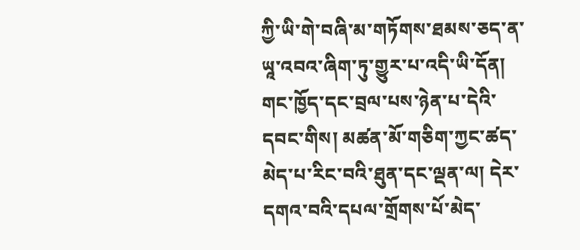ཀྱི་ཡི་གེ་བཞི་མ་གཏོགས་ཐམས་ཅད་ན་ཡཱ་འབའ་ཞིག་ཏུ་གྱུར་པ་འདི་ཡི་དོན། གང་ཁྱོད་དང་བྲལ་པས་ཉེན་པ་དེའི་དབང་གིས། མཚན་མོ་གཅིག་ཀྱང་ཚད་མེད་པ་རིང་བའི་ཐུན་དང་ལྡན་ལ། དེར་དགའ་བའི་དཔལ་གྲོགས་པོ་མེད་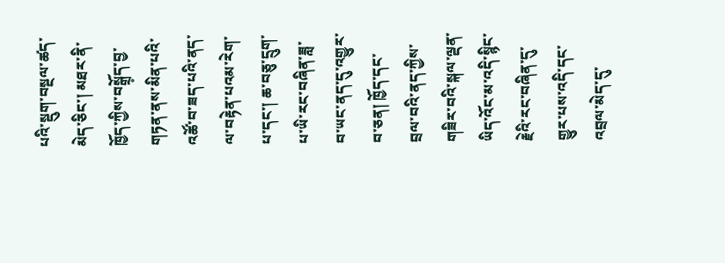པའི་སྡུག་བསྔལ་ཚད་མེད་ཅིང་། མཐར་ནི་ཁྱོད་ཀྱིས་བསྒྲོ༷ད་བྱ་གཏན་ནས་མིན་པའི་འཚོ་བ་ཟད་པའི་ནད་ལ་བརྟེན་པའམ་རེག་པ་དང་། ཆ་བཅུ་དྲུག་པ་ཡི་རང་བཞིན་ཟླ་བ་ཡང་ནད་དུ་འགྱུར་བ་ཅན། ཁྱོད་དང་བྲལ་བའི་ནད་ཀྱིས་གཟིར་བའི་སྐལ་ལྡན་ཡིད་འོང་མ་འདི་སྙིང་རྗེའི་རང་བཞིན་དུ་གྱུར་པས་འདི་དང་འབྲལ་མེད་དུ་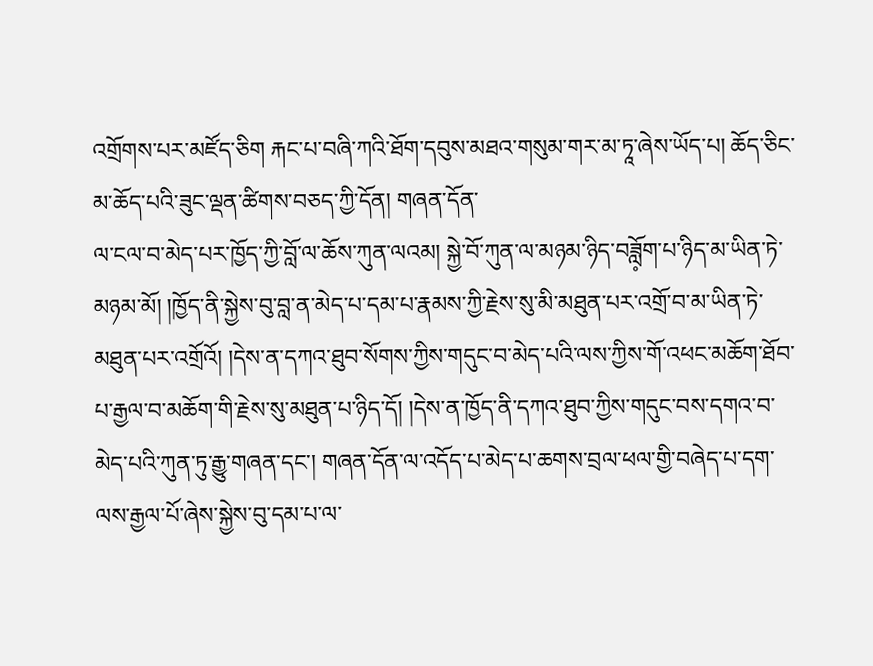འགྲོགས་པར་མཛོད་ཅིག རྐང་པ་བཞི་ཀའི་ཐོག་དབུས་མཐའ་གསུམ་གར་མ་ཏཱ་ཞེས་ཡོད་པ། ཆོད་ཅིང་མ་ཆོད་པའི་ཟུང་ལྡན་ཚིགས་བཅད་ཀྱི་དོན། གཞན་དོན་
ལ་ངལ་བ་མེད་པར་ཁྱོད་ཀྱི་བློ་ལ་ཆོས་ཀུན་ལའམ། སྐྱེ་བོ་ཀུན་ལ་མཉམ་ཉིད་བཟློ༷ག་པ་ཉིད་མ་ཡིན་ཏེ་མཉམ་མོ། །ཁྱོད་ནི་སྐྱེས་བུ་བླ་ན་མེད་པ་དམ་པ་རྣམས་ཀྱི་རྗེས་སུ་མི་མཐུན་པར་འགྲོ་བ་མ་ཡིན་ཏེ་མཐུན་པར་འགྲོའོ། །དེས་ན་དཀའ་ཐུབ་སོགས་ཀྱིས་གདུང་བ་མེད་པའི་ལས་ཀྱིས་གོ་འཕང་མཆོག་ཐོབ་པ་རྒྱལ་བ་མཆོག་གི་རྗེས་སུ་མཐུན་པ་ཉིད་དོ། །དེས་ན་ཁྱོད་ནི་དཀའ་ཐུབ་ཀྱིས་གདུང་བས་དགའ་བ་མེད་པའི་ཀུན་ཏུ་རྒྱུ་གཞན་དང་། གཞན་དོན་ལ་འདོད་པ་མེད་པ་ཆགས་བྲལ་ཕལ་གྱི་བཞེད་པ་དག་ལས་རྒྱལ་པོ་ཞེས་སྐྱེས་བུ་དམ་པ་ལ་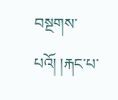བསྔགས་པའོ། །རྐང་པ་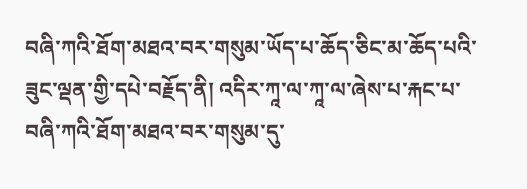བཞི་ཀའི་ཐོག་མཐའ་བར་གསུམ་ཡོད་པ་ཆོད་ཅིང་མ་ཆོད་པའི་ཟུང་ལྡན་གྱི་དཔེ་བརྗོད་ནི། འདིར་ཀཱ་ལ་ཀཱ་ལ་ཞེས་པ་རྐང་པ་བཞི་ཀའི་ཐོག་མཐའ་བར་གསུམ་དུ་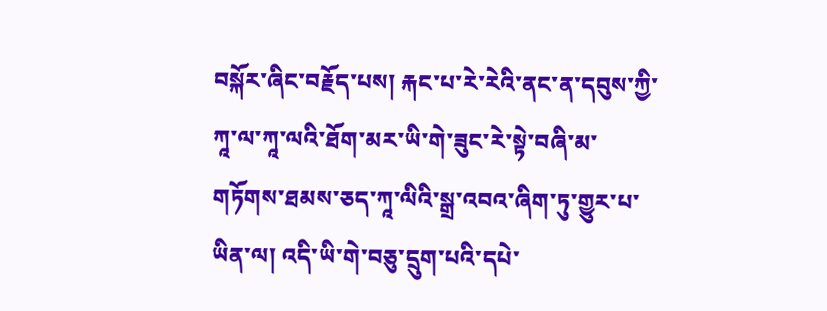བསྐོར་ཞིང་བརྗོད་པས། རྐང་པ་རེ་རེའི་ནང་ན་དབུས་ཀྱི་ཀཱ་ལ་ཀཱ་ལའི་ཐོག་མར་ཡི་གེ་ཟུང་རེ་སྟེ་བཞི་མ་གཏོགས་ཐམས་ཅད་ཀཱ་ལིའི་སྒྲ་འབའ་ཞིག་ཏུ་གྱུར་པ་ཡིན་ལ། འདི་ཡི་གེ་བཅུ་དྲུག་པའི་དཔེ་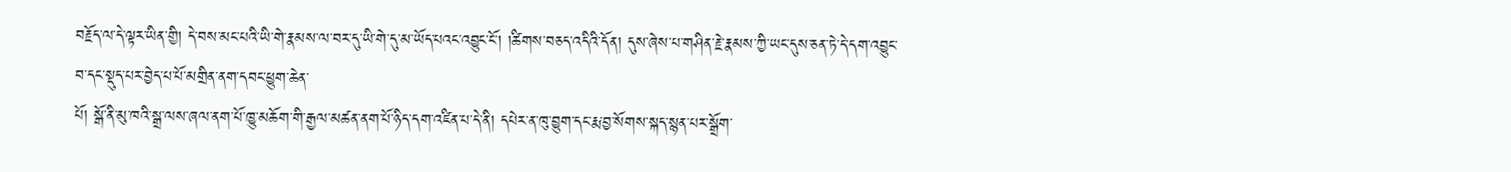བརྗོད་ལ་དེ་ལྟར་ཡིན་གྱི། དེ་བས་མང་པའི་ཡི་གེ་རྣམས་ལ་བར་དུ་ཡི་གེ་དུ་མ་ཡོད་པའང་འབྱུང་ངོ་། །ཚིགས་བཅད་འདིའི་དོན། དུས་ཞེས་པ་གཤིན་རྗེ་རྣམས་ཀྱི་ཡང་དུས་ཅན་ཏེ་དེ་དག་འབྱུང་བ་དང་སྡུད་པར་བྱེད་པ་པོ་མགྲིན་ནག་དབང་ཕྱུག་ཆེན་
པོ། སྒོ་ནི་མུ་ཁའི་སྒྲ་ལས་ཞལ་ནག་པོ་ཁྱུ་མཆོག་གི་རྒྱལ་མཚན་ནག་པོ་ཉིད་དག་འཛིན་པ་དེ་ནི། དཔེར་ན་ཁུ་བྱུག་དང་རྨ་བྱ་སོགས་སྐད་སྙན་པར་སྒྲོག་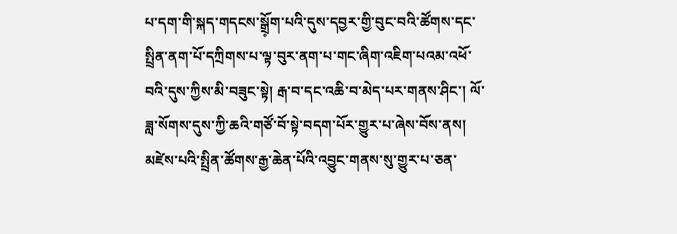པ་དག་གི་སྐད་གདངས་སྒྲོ༷ག་པའི་དུས་དབྱར་གྱི་བུང་བའི་ཚོགས་དང་སྤྲིན་ནག་པོ་དཀྲིགས་པ་ལྟ་བུར་ནག་པ་གང་ཞིག་འཇིག་པའམ་འཕོ་བའི་དུས་ཀྱིས་མི་བཟུང་སྟེ། རྒ་བ་དང་འཆི་བ་མེད་པར་གནས་ཤིང་། ལོ་ཟླ་སོགས་དུས་ཀྱི་ཆའི་གཙོ་བོ་སྟེ་བདག་པོར་གྱུར་པ་ཞེས་བོས་ནས། མཛེས་པའི་སྤྲིན་ཚོགས་རྒྱ་ཆེན་པོའི་འབྱུང་གནས་སུ་གྱུར་པ་ཅན་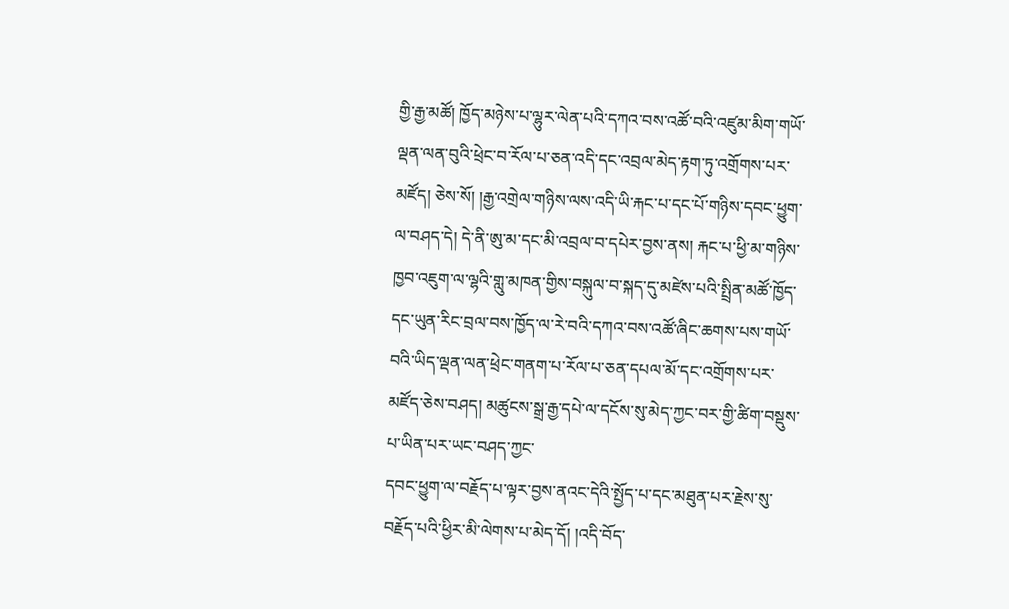གྱི་རྒྱ་མཚོ། ཁྱོད་མཉེས་པ་ལྷུར་ལེན་པའི་དཀའ་བས་འཚོ་བའི་འཛུམ་མིག་གཡོ་ལྡན་ལན་བུའི་ཕྲེང་བ་རོལ་པ་ཅན་འདི་དང་འབྲལ་མེད་རྟག་ཏུ་འགྲོགས་པར་མཛོད། ཅེས་སོ། །རྒྱ་འགྲེལ་གཉིས་ལས་འདི་ཡི་རྐང་པ་དང་པོ་གཉིས་དབང་ཕྱུག་ལ་བཤད་དེ། དེ་ནི་ཨུ་མ་དང་མི་འབྲལ་བ་དཔེར་བྱས་ནས། རྐང་པ་ཕྱི་མ་གཉིས་ཁྱབ་འཇུག་ལ་ལྷའི་གླུ་མཁན་གྱིས་བསྐུལ་བ་སྐད་དུ་མཛེས་པའི་སྤྲིན་མཚོ་ཁྱོད་དང་ཡུན་རིང་བྲལ་བས་ཁྱོད་ལ་རེ་བའི་དཀའ་བས་འཚོ་ཞིང་ཆགས་པས་གཡོ་བའི་ཡིད་ལྡན་ལན་ཕྲེང་གནག་པ་རོལ་པ་ཅན་དཔལ་མོ་དང་འགྲོགས་པར་མཛོད་ཅེས་བཤད། མཚུངས་སྒྲ་རྒྱ་དཔེ་ལ་དངོས་སུ་མེད་ཀྱང་བར་གྱི་ཚིག་བསྡུས་པ་ཡིན་པར་ཡང་བཤད་ཀྱང་
དབང་ཕྱུག་ལ་བརྗོད་པ་ལྟར་བྱས་ནའང་དེའི་སྤྱོད་པ་དང་མཐུན་པར་རྗེས་སུ་བརྗོད་པའི་ཕྱིར་མི་ལེགས་པ་མེད་དོ། །འདི་བོད་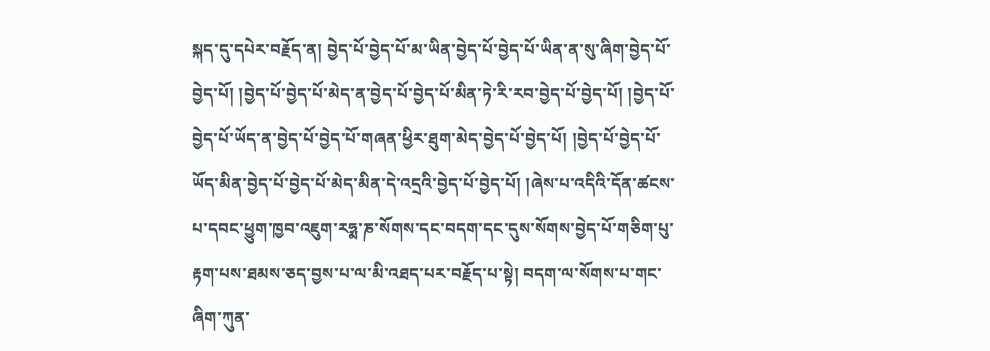སྐད་དུ་དཔེར་བརྗོད་ན། བྱེད་པོ་བྱེད་པོ་མ་ཡིན་བྱེད་པོ་བྱེད་པོ་ཡིན་ན་སུ་ཞིག་བྱེད་པོ་བྱེད་པོ། །བྱེད་པོ་བྱེད་པོ་མེད་ན་བྱེད་པོ་བྱེད་པོ་མིན་ཏེ་རི་རབ་བྱེད་པོ་བྱེད་པོ། །བྱེད་པོ་བྱེད་པོ་ཡོད་ན་བྱེད་པོ་བྱེད་པོ་གཞན་ཕྱིར་ཐུག་མེད་བྱེད་པོ་བྱེད་པོ། །བྱེད་པོ་བྱེད་པོ་ཡོད་མིན་བྱེད་པོ་བྱེད་པོ་མེད་མིན་དེ་འདྲའི་བྱེད་པོ་བྱེད་པོ། །ཞེས་པ་འདིའི་དོན་ཚངས་པ་དབང་ཕྱུག་ཁྱབ་འཇུག་རཧྨ་ཎ་སོགས་དང་བདག་དང་དུས་སོགས་བྱེད་པོ་གཅིག་པུ་རྟག་པས་ཐམས་ཅད་བྱས་པ་ལ་མི་འཐད་པར་བརྗོད་པ་སྟེ། བདག་ལ་སོགས་པ་གང་ཞིག་ཀུན་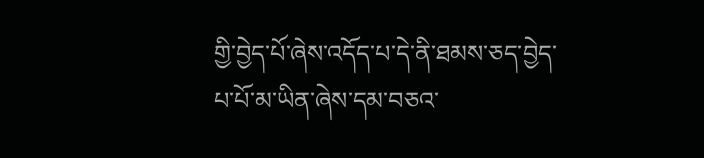གྱི་བྱེད་པོ་ཞེས་འདོད་པ་དེ་ནི་ཐམས་ཅད་བྱེད་པ་པོ་མ་ཡིན་ཞེས་དམ་བཅའ་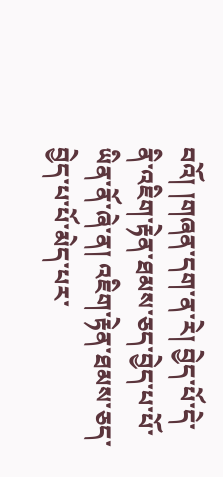བའོ། །གཞན་དག་ན་རེ། བྱེད་པོ་དེ་ནི་འཇིག་རྟེན་ཐམས་ཅད་བྱེད་པ་པོ་ཡིན་ནོ་ཞེ་ན། འཇིག་རྟེན་ཐམས་ཅད་བྱེད་པ་པོ་མེད་པར་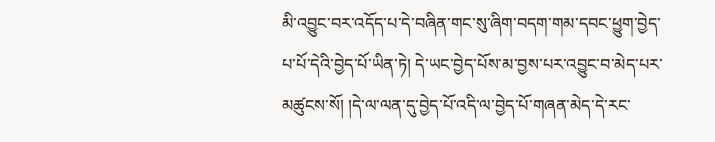མི་འབྱུང་བར་འདོད་པ་དེ་བཞིན་གང་སུ་ཞིག་བདག་གམ་དབང་ཕྱུག་བྱེད་པ་པོ་དེའི་བྱེད་པོ་ཡིན་ཏེ། དེ་ཡང་བྱེད་པོས་མ་བྱས་པར་འབྱུང་བ་མེད་པར་མཚུངས་སོ། །དེ་ལ་ལན་དུ་བྱེད་པོ་འདི་ལ་བྱེད་པོ་གཞན་མེད་དེ་རང་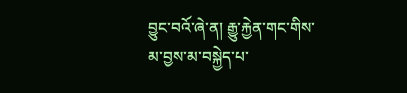བྱུང་བའོ་ཞེ་ན། རྒྱུ་རྐྱེན་གང་གིས་མ་བྱས་མ་བསྐྱེད་པ་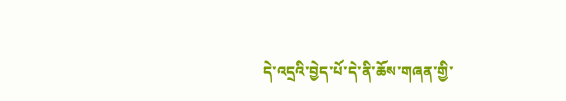དེ་འདྲའི་བྱེད་པོ་དེ་ནི་ཆོས་གཞན་གྱི་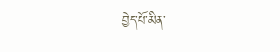བྱེད་པོ་མིན་